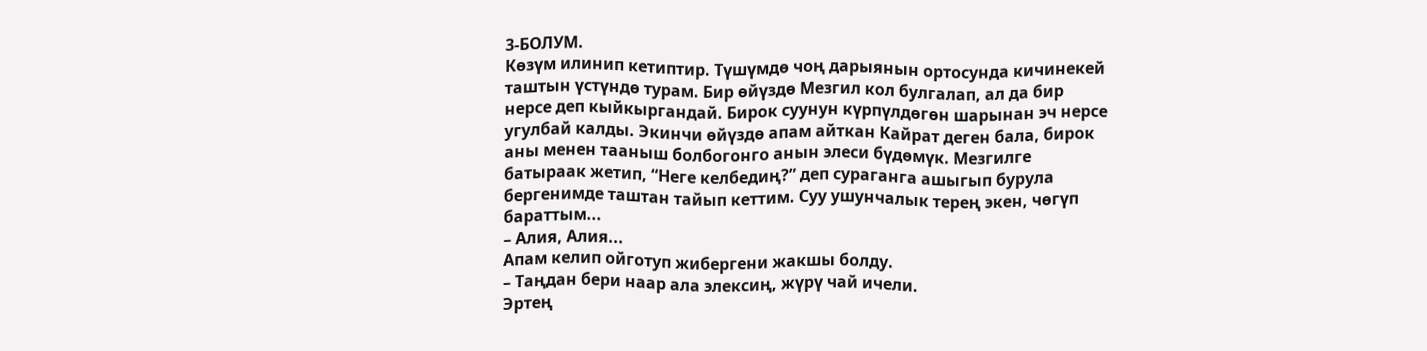3-БОЛУМ.
Көзүм илинип кетиптир. Түшүмдө чоң дарыянын ортосунда кичинекей таштын үстүндө турам. Бир өйүздө Мезгил кол булгалап, ал да бир нерсе деп кыйкыргандай. Бирок суунун күрпүлдөгөн шарынан эч нерсе угулбай калды. Экинчи өйүздө апам айткан Кайрат деген бала, бирок аны менен тааныш болбогонго анын элеси бүдөмүк. Мезгилге батыраак жетип, “Неге келбедиң?” деп сураганга ашыгып бурула бергенимде таштан тайып кеттим. Суу ушунчалык терең экен, чөгүп бараттым...
– Алия, Алия...
Апам келип ойготуп жибергени жакшы болду.
– Таңдан бери наар ала элексиң, жүрү чай ичели.
Эртең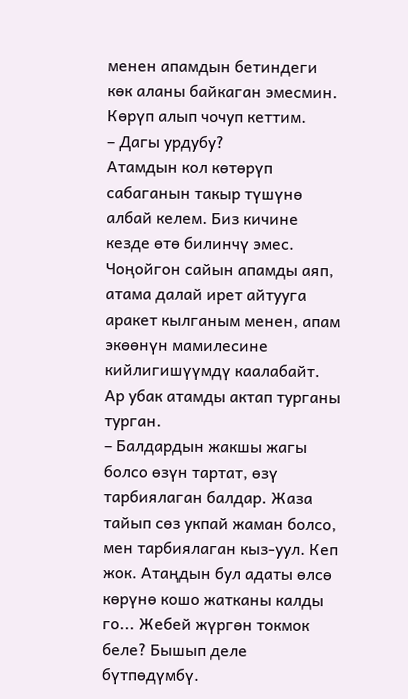менен апамдын бетиндеги көк аланы байкаган эмесмин. Көрүп алып чочуп кеттим.
– Дагы урдубу?
Атамдын кол көтөрүп сабаганын такыр түшүнө албай келем. Биз кичине кезде өтө билинчү эмес. Чоңойгон сайын апамды аяп, атама далай ирет айтууга аракет кылганым менен, апам экөөнүн мамилесине кийлигишүүмдү каалабайт. Ар убак атамды актап турганы турган.
– Балдардын жакшы жагы болсо өзүн тартат, өзү тарбиялаган балдар. Жаза тайып сөз укпай жаман болсо, мен тарбиялаган кыз-уул. Кеп жок. Атаңдын бул адаты өлсө көрүнө кошо жатканы калды го... Жебей жүргөн токмок беле? Бышып деле бүтпөдүмбү.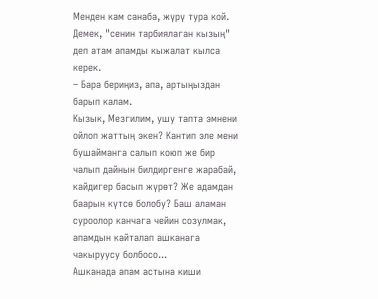Менден кам санаба, жүрү тура кой.
Демек, "сенин тарбиялаган кызың" деп атам апамды кыжалат кылса керек.
– Бара бериңиз, апа, артыңыздан барып калам.
Кызык, Мезгилим, ушу тапта эмнени ойлоп жаттың экен? Кантип эле мени бушайманга салып коюп же бир чалып дайнын билдиргенге жарабай, кайдигер басып жүрөт? Же адамдан баарын күтсө болобу? Баш аламан суроолор канчага чейин созулмак, апамдын кайталап ашканага чакыруусу болбосо...
Ашканада апам астына киши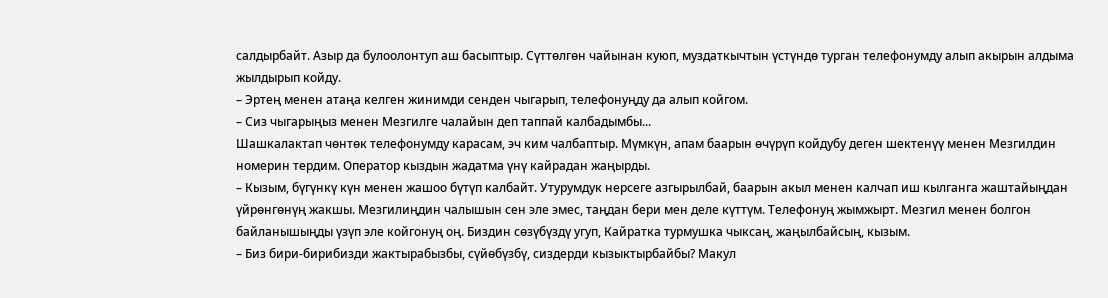салдырбайт. Азыр да булоолонтуп аш басыптыр. Сүттөлгөн чайынан куюп, муздаткычтын үстүндө турган телефонумду алып акырын алдыма жылдырып койду.
– Эртең менен атаңа келген жинимди сенден чыгарып, телефонуңду да алып койгом.
– Сиз чыгарыңыз менен Мезгилге чалайын деп таппай калбадымбы...
Шашкалактап чөнтөк телефонумду карасам, эч ким чалбаптыр. Мүмкүн, апам баарын өчүрүп койдубу деген шектенүү менен Мезгилдин номерин тердим. Оператор кыздын жадатма үнү кайрадан жаңырды.
– Кызым, бүгүнкү күн менен жашоо бүтүп калбайт. Утурумдук нерсеге азгырылбай, баарын акыл менен калчап иш кылганга жаштайыңдан үйрөнгөнүң жакшы. Мезгилиңдин чалышын сен эле эмес, таңдан бери мен деле күттүм. Телефонуң жымжырт. Мезгил менен болгон байланышыңды үзүп эле койгонуң оң. Биздин сөзүбүздү угуп, Кайратка турмушка чыксаң, жаңылбайсың, кызым.
– Биз бири-бирибизди жактырабызбы, сүйөбүзбү, сиздерди кызыктырбайбы? Макул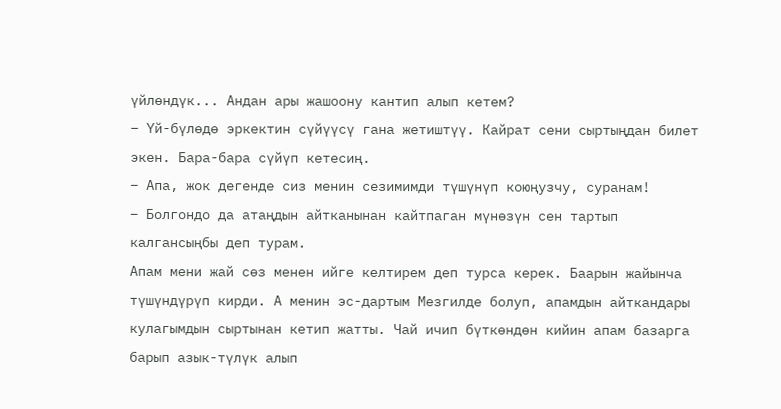үйлөндүк... Андан ары жашоону кантип алып кетем?
– Үй-бүлөдө эркектин сүйүүсү гана жетиштүү. Кайрат сени сыртыңдан билет экен. Бара-бара сүйүп кетесиң.
– Апа, жок дегенде сиз менин сезимимди түшүнүп коюңузчу, суранам!
– Болгондо да атаңдын айтканынан кайтпаган мүнөзүн сен тартып калгансыңбы деп турам.
Апам мени жай сөз менен ийге келтирем деп турса керек. Баарын жайынча түшүндүрүп кирди. А менин эс-дартым Мезгилде болуп, апамдын айткандары кулагымдын сыртынан кетип жатты. Чай ичип бүткөндөн кийин апам базарга барып азык-түлүк алып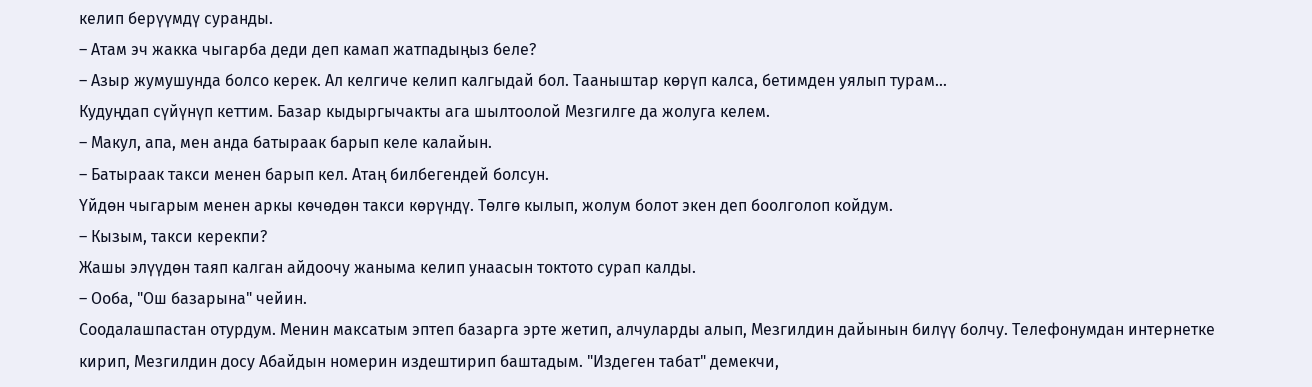келип берүүмдү суранды.
– Атам эч жакка чыгарба деди деп камап жатпадыңыз беле?
– Азыр жумушунда болсо керек. Ал келгиче келип калгыдай бол. Тааныштар көрүп калса, бетимден уялып турам...
Кудуңдап сүйүнүп кеттим. Базар кыдыргычакты ага шылтоолой Мезгилге да жолуга келем.
– Макул, апа, мен анда батыраак барып келе калайын.
– Батыраак такси менен барып кел. Атаң билбегендей болсун.
Үйдөн чыгарым менен аркы көчөдөн такси көрүндү. Төлгө кылып, жолум болот экен деп боолголоп койдум.
– Кызым, такси керекпи?
Жашы элүүдөн таяп калган айдоочу жаныма келип унаасын токтото сурап калды.
– Ооба, "Ош базарына" чейин.
Соодалашпастан отурдум. Менин максатым эптеп базарга эрте жетип, алчуларды алып, Мезгилдин дайынын билүү болчу. Телефонумдан интернетке кирип, Мезгилдин досу Абайдын номерин издештирип баштадым. "Издеген табат" демекчи,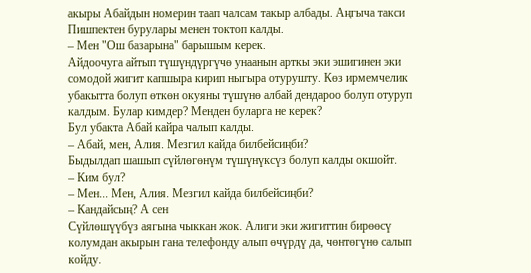акыры Абайдын номерин таап чалсам такыр албады. Аңгыча такси Пишпектен бурулары менен токтоп калды.
– Мен "Ош базарына" барышым керек.
Айдоочуга айтып түшүндүргүчө унаанын арткы эки эшигинен эки сомодой жигит капшыра кирип ныгыра отурушту. Көз ирмемчелик убакытта болуп өткөн окуяны түшүнө албай дендароо болуп отуруп калдым. Булар кимдер? Менден буларга не керек?
Бул убакта Абай кайра чалып калды.
– Абай, мен, Алия. Мезгил кайда билбейсиңби?
Быдылдап шашып сүйлөгөнүм түшүнүксүз болуп калды окшойт.
– Ким бул?
– Мен... Мен, Алия. Мезгил кайда билбейсиңби?
– Кандайсың? А сен
Сүйлөшүүбүз аягына чыккан жок. Алиги эки жигиттин бирөөсү колумдан акырын гана телефонду алып өчүрдү да, чөнтөгүнө салып койду.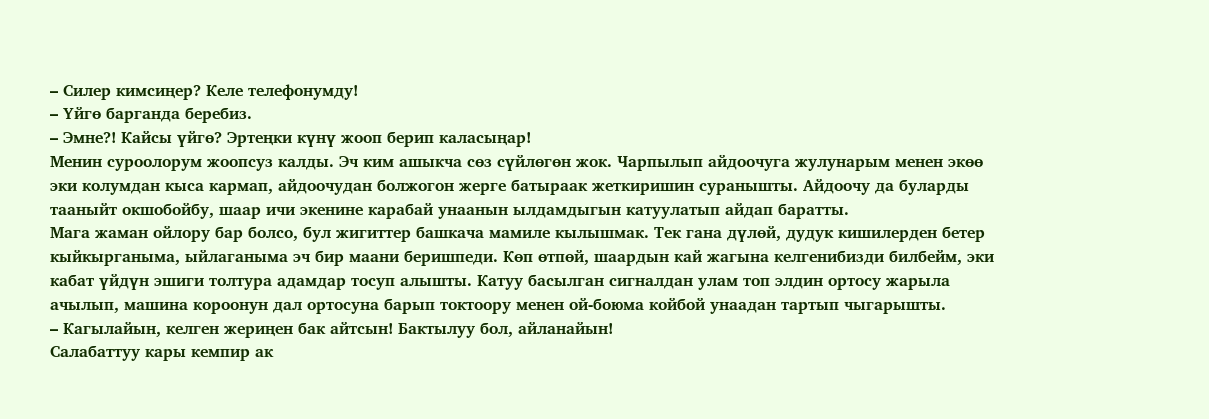– Силер кимсиңер? Келе телефонумду!
– Үйгө барганда беребиз.
– Эмне?! Кайсы үйгө? Эртеңки күнү жооп берип каласыңар!
Менин суроолорум жоопсуз калды. Эч ким ашыкча сөз сүйлөгөн жок. Чарпылып айдоочуга жулунарым менен экөө эки колумдан кыса кармап, айдоочудан болжогон жерге батыраак жеткиришин суранышты. Айдоочу да буларды тааныйт окшобойбу, шаар ичи экенине карабай унаанын ылдамдыгын катуулатып айдап баратты.
Мага жаман ойлору бар болсо, бул жигиттер башкача мамиле кылышмак. Тек гана дүлөй, дудук кишилерден бетер кыйкырганыма, ыйлаганыма эч бир маани беришпеди. Көп өтпөй, шаардын кай жагына келгенибизди билбейм, эки кабат үйдүн эшиги толтура адамдар тосуп алышты. Катуу басылган сигналдан улам топ элдин ортосу жарыла ачылып, машина короонун дал ортосуна барып токтоору менен ой-боюма койбой унаадан тартып чыгарышты.
– Кагылайын, келген жериңен бак айтсын! Бактылуу бол, айланайын!
Салабаттуу кары кемпир ак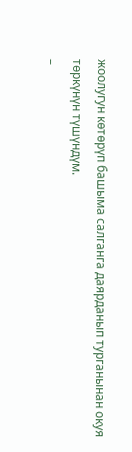жоолугун көтөрүп башыма салганга даярданып турганынан окуя төркүнүн түшүндүм.
–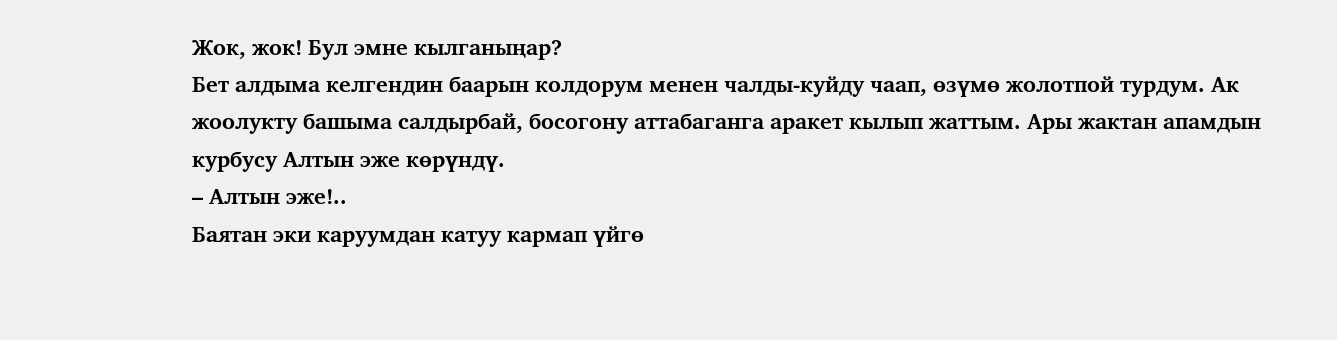Жок, жок! Бул эмне кылганыңар?
Бет алдыма келгендин баарын колдорум менен чалды-куйду чаап, өзүмө жолотпой турдум. Ак жоолукту башыма салдырбай, босогону аттабаганга аракет кылып жаттым. Ары жактан апамдын курбусу Алтын эже көрүндү.
– Алтын эже!..
Баятан эки каруумдан катуу кармап үйгө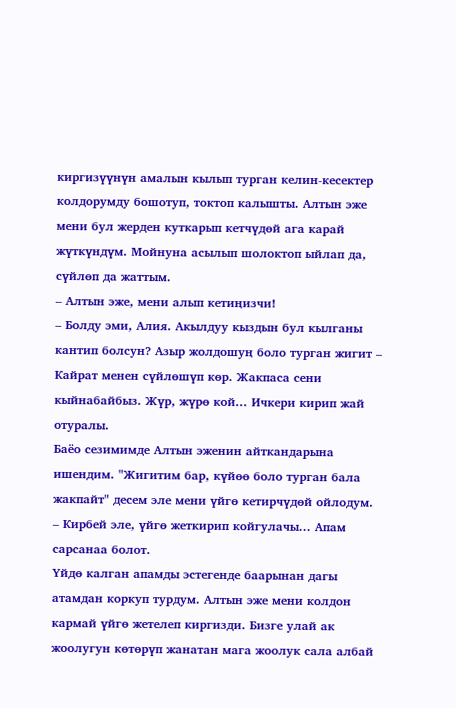киргизүүнүн амалын кылып турган келин-кесектер колдорумду бошотуп, токтоп калышты. Алтын эже мени бул жерден куткарып кетчүдөй ага карай жүткүндүм. Мойнуна асылып шолоктоп ыйлап да, сүйлөп да жаттым.
– Алтын эже, мени алып кетиңизчи!
– Болду эми, Алия. Акылдуу кыздын бул кылганы кантип болсун? Азыр жолдошуң боло турган жигит – Кайрат менен сүйлөшүп көр. Жакпаса сени кыйнабайбыз. Жүр, жүрө кой... Ичкери кирип жай отуралы.
Баёо сезимимде Алтын эженин айткандарына ишендим. "Жигитим бар, күйөө боло турган бала жакпайт" десем эле мени үйгө кетирчүдөй ойлодум.
– Кирбей эле, үйгө жеткирип койгулачы... Апам сарсанаа болот.
Үйдө калган апамды эстегенде баарынан дагы атамдан коркуп турдум. Алтын эже мени колдон кармай үйгө жетелеп киргизди. Бизге улай ак жоолугун көтөрүп жанатан мага жоолук сала албай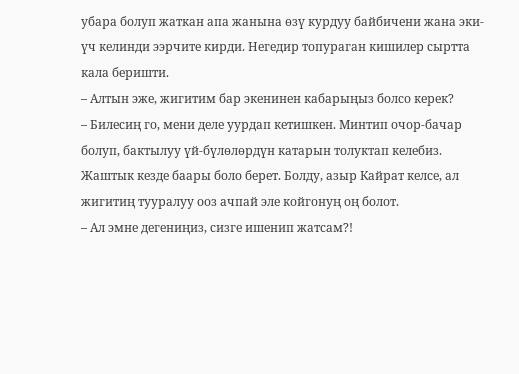убара болуп жаткан апа жанына өзү курдуу байбичени жана эки-үч келинди ээрчите кирди. Негедир топураган кишилер сыртта кала беришти.
– Алтын эже, жигитим бар экенинен кабарыңыз болсо керек?
– Билесиң го, мени деле уурдап кетишкен. Минтип очор-бачар болуп, бактылуу үй-бүлөлөрдүн катарын толуктап келебиз. Жаштык кезде баары боло берет. Болду, азыр Кайрат келсе, ал жигитиң тууралуу ооз ачпай эле койгонуң оң болот.
– Ал эмне дегениңиз, сизге ишенип жатсам?!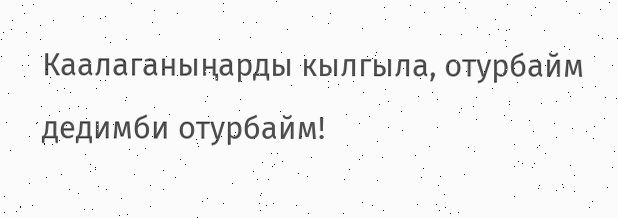Каалаганыңарды кылгыла, отурбайм дедимби отурбайм!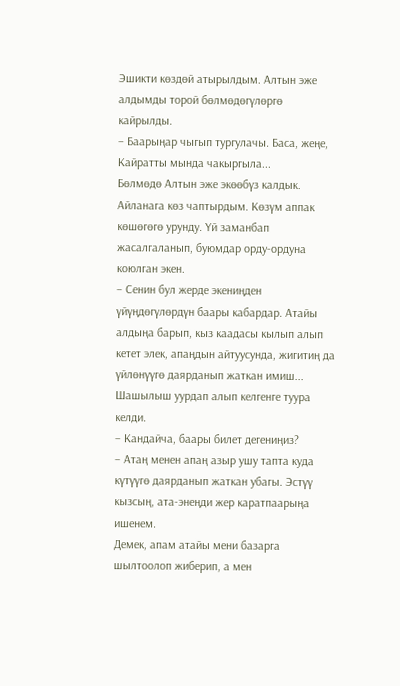Эшикти көздөй атырылдым. Алтын эже алдымды торой бөлмөдөгүлөргө кайрылды.
– Баарыңар чыгып тургулачы. Баса, жеңе, Кайратты мында чакыргыла...
Бөлмөдө Алтын эже экөөбүз калдык. Айланага көз чаптырдым. Көзүм аппак көшөгөгө урунду. Үй заманбап жасалгаланып, буюмдар орду-ордуна коюлган экен.
– Сенин бул жерде экениңден үйүңдөгүлөрдүн баары кабардар. Атайы алдыңа барып, кыз каадасы кылып алып кетет элек, апаңдын айтуусунда, жигитиң да үйлөнүүгө даярданып жаткан имиш... Шашылыш уурдап алып келгенге туура келди.
– Кандайча, баары билет дегениңиз?
– Атаң менен апаң азыр ушу тапта куда күтүүгө даярданып жаткан убагы. Эстүү кызсың, ата-энеңди жер каратпаарыңа ишенем.
Демек, апам атайы мени базарга шылтоолоп жиберип, а мен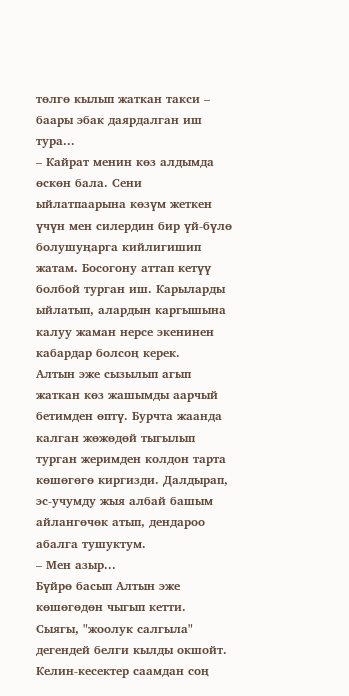төлгө кылып жаткан такси – баары эбак даярдалган иш тура...
– Кайрат менин көз алдымда өскөн бала. Сени ыйлатпаарына көзүм жеткен үчүн мен силердин бир үй-бүлө болушуңарга кийлигишип жатам. Босогону аттап кетүү болбой турган иш. Карыларды ыйлатып, алардын каргышына калуу жаман нерсе экенинен кабардар болсоң керек.
Алтын эже сызылып агып жаткан көз жашымды аарчый бетимден өптү. Бурчта жаанда калган жөжөдөй тыгылып турган жеримден колдон тарта көшөгөгө киргизди. Далдырап, эс-учумду жыя албай башым айлангөчөк атып, дендароо абалга тушуктум.
– Мен азыр...
Бүйрө басып Алтын эже көшөгөдөн чыгып кетти. Сыягы, "жоолук салгыла" дегендей белги кылды окшойт. Келин-кесектер саамдан соң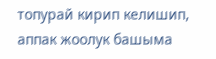топурай кирип келишип, аппак жоолук башыма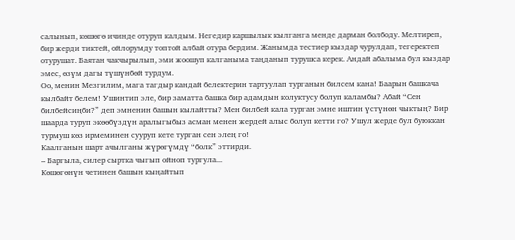салынып, көшөгө ичинде отуруп калдым. Негедир каршылык кылганга менде дарман болбоду. Мелтиреп, бир жерди тиктей, ойлорумду топтой албай отура бердим. Жанымда тестиер кыздар чурулдап, тегеректеп отурушат. Баятан чакчырылып, эми жоошуп калганыма таңданып турушса керек. Андай абалыма бул кыздар эмес, өзүм дагы түшүнбөй турдум.
Оо, менин Мезгилим, мага тагдыр кандай белектерин тартуулап турганын билсем кана! Баарын башкача кылбайт белем! Ушинтип эле, бир заматта башка бир адамдын колуктусу болуп каламбы? Абай “Сен билбейсиңби?” деп эмненин башын кылайтты? Мен билбей кала турган эмне иштин үстүнөн чыктың? Бир шаарда туруп экөөбүздүн аралыгыбыз асман менен жердей алыс болуп кетти го? Ушул жерде бул буюккан турмуш көз ирмеминен сууруп кете турган сен элең го!
Каалганын шарт ачылганы жүрөгүмдү “болк” эттирди.
– Баргыла, силер сыртка чыгып ойноп тургула...
Көшөгөнүн четинен башын кыңайтып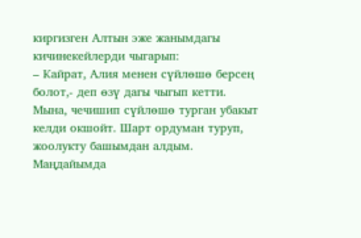киргизген Алтын эже жанымдагы кичинекейлерди чыгарып:
– Кайрат, Алия менен сүйлөшө берсең болот,- деп өзү дагы чыгып кетти.
Мына, чечишип сүйлөшө турган убакыт келди окшойт. Шарт ордуман туруп, жоолукту башымдан алдым. Маңдайымда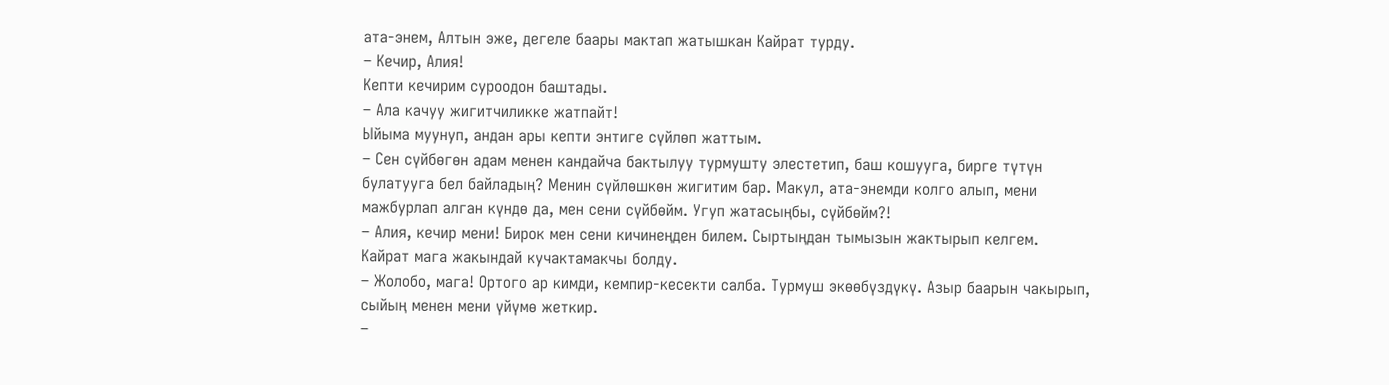ата-энем, Алтын эже, дегеле баары мактап жатышкан Кайрат турду.
– Кечир, Алия!
Кепти кечирим суроодон баштады.
– Ала качуу жигитчиликке жатпайт!
Ыйыма муунуп, андан ары кепти энтиге сүйлөп жаттым.
– Сен сүйбөгөн адам менен кандайча бактылуу турмушту элестетип, баш кошууга, бирге түтүн булатууга бел байладың? Менин сүйлөшкөн жигитим бар. Макул, ата-энемди колго алып, мени мажбурлап алган күндө да, мен сени сүйбөйм. Угуп жатасыңбы, сүйбөйм?!
– Алия, кечир мени! Бирок мен сени кичинеңден билем. Сыртыңдан тымызын жактырып келгем.
Кайрат мага жакындай кучактамакчы болду.
– Жолобо, мага! Ортого ар кимди, кемпир-кесекти салба. Турмуш экөөбүздүкү. Азыр баарын чакырып, сыйың менен мени үйүмө жеткир.
–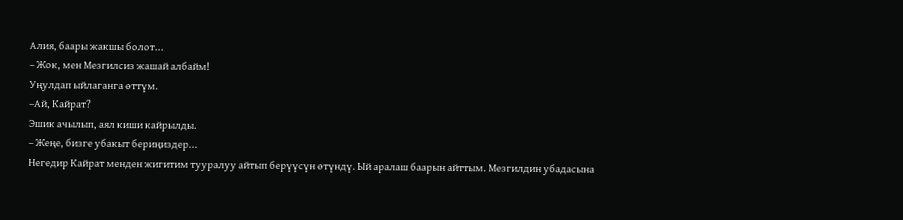Алия, баары жакшы болот...
– Жок, мен Мезгилсиз жашай албайм!
Уңулдап ыйлаганга өттүм.
–Ай, Кайрат?
Эшик ачылып, аял киши кайрылды.
– Жеңе, бизге убакыт бериңиздер...
Негедир Кайрат менден жигитим тууралуу айтып берүүсүн өтүндү. Ый аралаш баарын айттым. Мезгилдин убадасына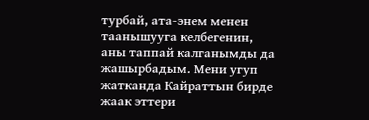турбай, ата-энем менен таанышууга келбегенин, аны таппай калганымды да жашырбадым. Мени угуп жатканда Кайраттын бирде жаак эттери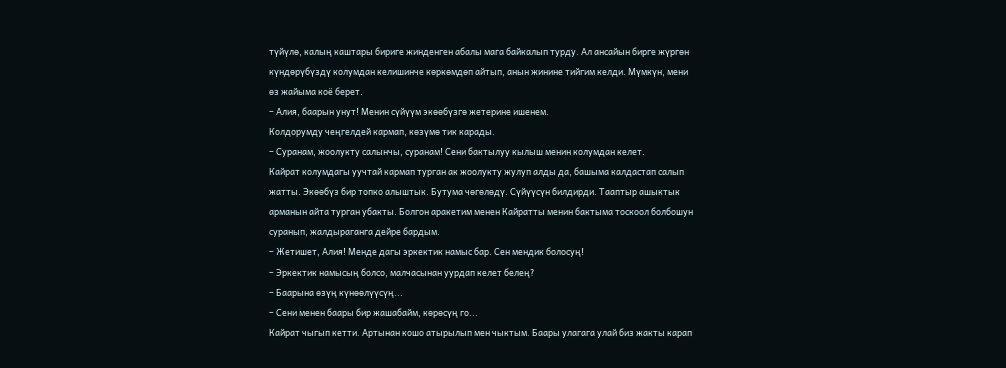түйүлө, калың каштары бириге жинденген абалы мага байкалып турду. Ал ансайын бирге жүргөн күндөрүбүздү колумдан келишинче көркөмдөп айтып, анын жинине тийгим келди. Мүмкүн, мени өз жайыма коё берет.
– Алия, баарын унут! Менин сүйүүм экөөбүзгө жетерине ишенем.
Колдорумду чеңгелдей кармап, көзүмө тик карады.
– Суранам, жоолукту салынчы, суранам! Сени бактылуу кылыш менин колумдан келет.
Кайрат колумдагы уучтай кармап турган ак жоолукту жулуп алды да, башыма калдастап салып жатты. Экөөбүз бир топко алыштык. Бутума чөгөлөдү. Сүйүүсүн билдирди. Тааптыр ашыктык арманын айта турган убакты. Болгон аракетим менен Кайратты менин бактыма тоскоол болбошун суранып, жалдыраганга дейре бардым.
– Жетишет, Алия! Менде дагы эркектик намыс бар. Сен мендик болосуң!
– Эркектик намысың болсо, малчасынан уурдап келет белең?
– Баарына өзүң күнөөлүүсүң...
– Сени менен баары бир жашабайм, көрөсүң го...
Кайрат чыгып кетти. Артынан кошо атырылып мен чыктым. Баары улагага улай биз жакты карап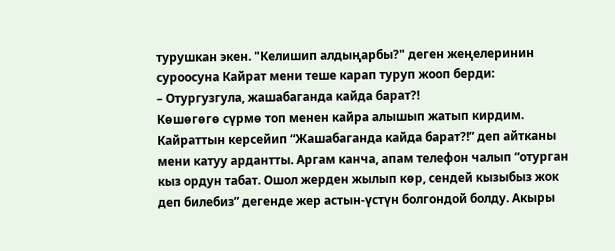турушкан экен. "Келишип алдыңарбы?" деген жеңелеринин суроосуна Кайрат мени теше карап туруп жооп берди:
– Отургузгула, жашабаганда кайда барат?!
Көшөгөгө сүрмө топ менен кайра алышып жатып кирдим. Кайраттын керсейип “Жашабаганда кайда барат?!” деп айтканы мени катуу ардантты. Аргам канча, апам телефон чалып “отурган кыз ордун табат. Ошол жерден жылып көр, сендей кызыбыз жок деп билебиз” дегенде жер астын-үстүн болгондой болду. Акыры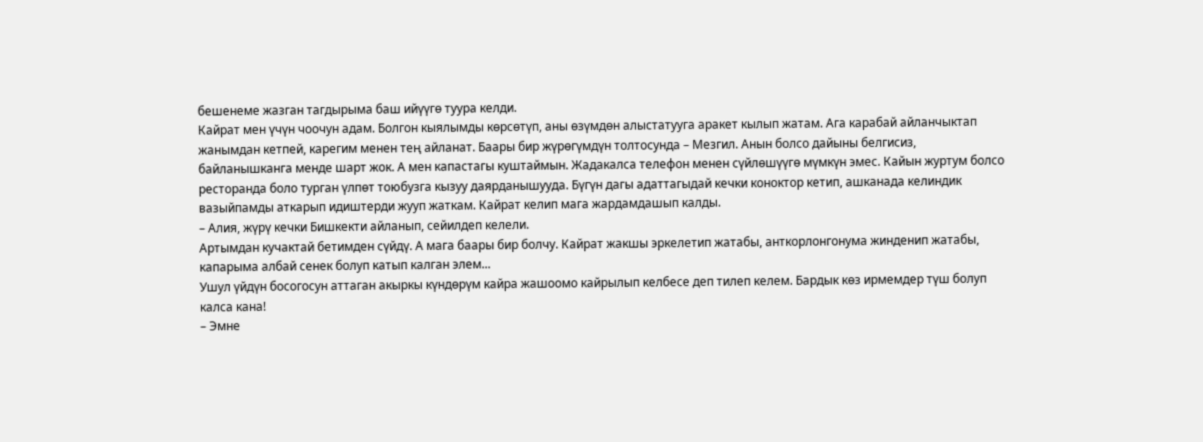бешенеме жазган тагдырыма баш ийүүгө туура келди.
Кайрат мен үчүн чоочун адам. Болгон кыялымды көрсөтүп, аны өзүмдөн алыстатууга аракет кылып жатам. Ага карабай айланчыктап жанымдан кетпей, карегим менен тең айланат. Баары бир жүрөгүмдүн толтосунда – Мезгил. Анын болсо дайыны белгисиз, байланышканга менде шарт жок. А мен капастагы куштаймын. Жадакалса телефон менен сүйлөшүүгө мүмкүн эмес. Кайын журтум болсо ресторанда боло турган үлпөт тоюбузга кызуу даярданышууда. Бүгүн дагы адаттагыдай кечки коноктор кетип, ашканада келиндик вазыйпамды аткарып идиштерди жууп жаткам. Кайрат келип мага жардамдашып калды.
– Алия, жүрү кечки Бишкекти айланып, сейилдеп келели.
Артымдан кучактай бетимден сүйдү. А мага баары бир болчу. Кайрат жакшы эркелетип жатабы, анткорлонгонума жинденип жатабы, капарыма албай сенек болуп катып калган элем...
Ушул үйдүн босогосун аттаган акыркы күндөрүм кайра жашоомо кайрылып келбесе деп тилеп келем. Бардык көз ирмемдер түш болуп калса кана!
– Эмне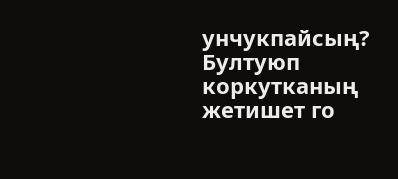унчукпайсың? Бултуюп коркутканың жетишет го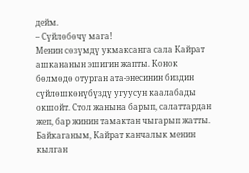дейм.
– Сүйлөбөчү мага!
Менин сөзүмдү укмаксанга сала Кайрат ашкананын эшигин жапты. Конок бөлмөдө отурган ата-энесинин биздин сүйлөшкөнүбүздү угуусун каалабады окшойт. Стол жанына барып, салаттардан жеп, бар жинин тамактан чыгарып жатты. Байкаганым, Кайрат канчалык менин кылган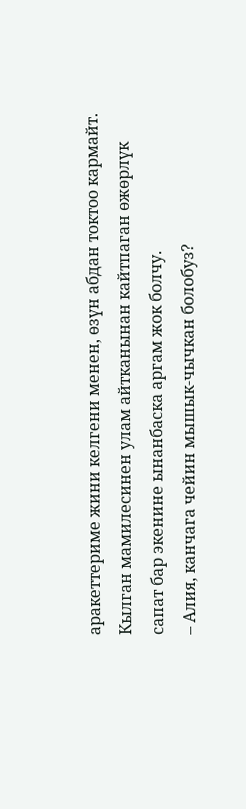аракеттериме жини келгени менен, өзүн абдан токтоо кармайт. Кылган мамилесинен улам айтканынан кайтпаган өжөрлүк сапат бар экенине ынанбаска аргам жок болчу.
– Алия, канчага чейин мышык-чычкан болобуз?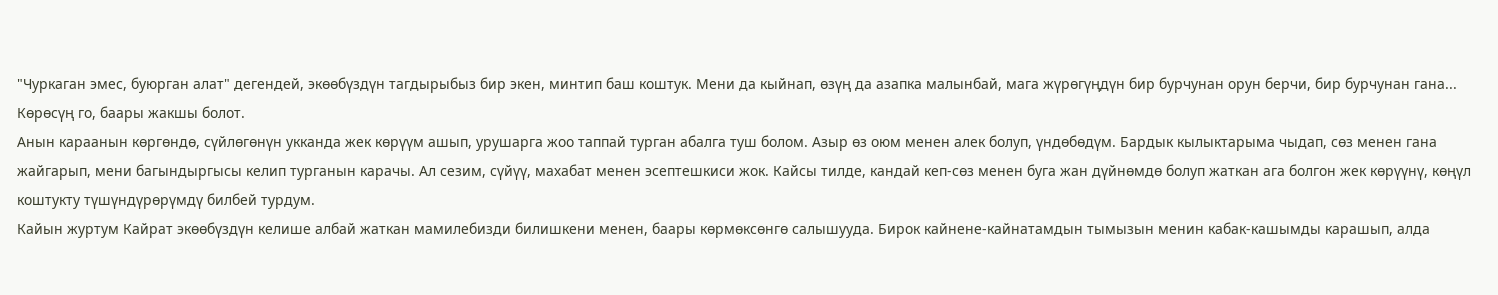"Чуркаган эмес, буюрган алат" дегендей, экөөбүздүн тагдырыбыз бир экен, минтип баш коштук. Мени да кыйнап, өзүң да азапка малынбай, мага жүрөгүңдүн бир бурчунан орун берчи, бир бурчунан гана... Көрөсүң го, баары жакшы болот.
Анын караанын көргөндө, сүйлөгөнүн укканда жек көрүүм ашып, урушарга жоо таппай турган абалга туш болом. Азыр өз оюм менен алек болуп, үндөбөдүм. Бардык кылыктарыма чыдап, сөз менен гана жайгарып, мени багындыргысы келип турганын карачы. Ал сезим, сүйүү, махабат менен эсептешкиси жок. Кайсы тилде, кандай кеп-сөз менен буга жан дүйнөмдө болуп жаткан ага болгон жек көрүүнү, көңүл коштукту түшүндүрөрүмдү билбей турдум.
Кайын журтум Кайрат экөөбүздүн келише албай жаткан мамилебизди билишкени менен, баары көрмөксөнгө салышууда. Бирок кайнене-кайнатамдын тымызын менин кабак-кашымды карашып, алда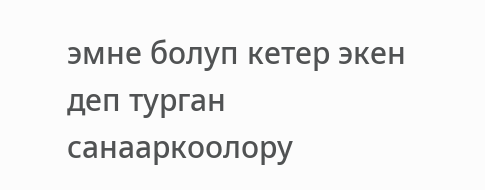эмне болуп кетер экен деп турган санааркоолору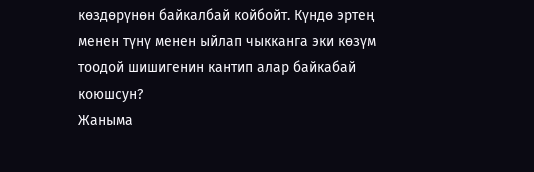көздөрүнөн байкалбай койбойт. Күндө эртең менен түнү менен ыйлап чыкканга эки көзүм тоодой шишигенин кантип алар байкабай коюшсун?
Жаныма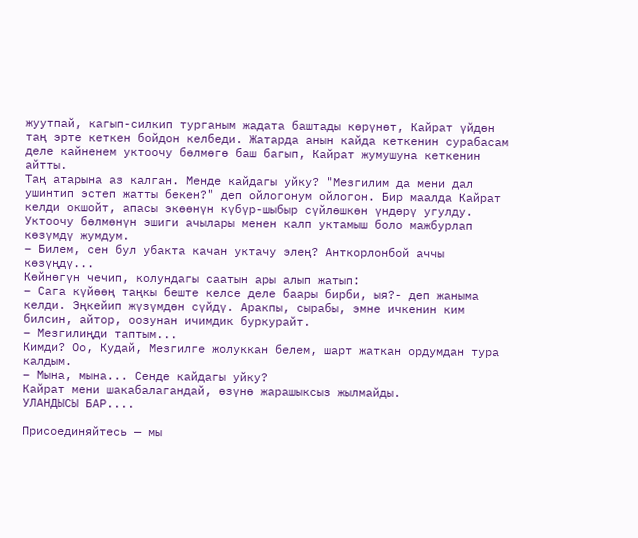жуутпай, кагып-силкип турганым жадата баштады көрүнөт, Кайрат үйдөн таң эрте кеткен бойдон келбеди. Жатарда анын кайда кеткенин сурабасам деле кайненем уктоочу бөлмөгө баш багып, Кайрат жумушуна кеткенин айтты.
Таң атарына аз калган. Менде кайдагы уйку? "Мезгилим да мени дал ушинтип эстеп жатты бекен?" деп ойлогонум ойлогон. Бир маалда Кайрат келди окшойт, апасы экөөнүн күбүр-шыбыр сүйлөшкөн үндөрү угулду. Уктоочу бөлмөнүн эшиги ачылары менен калп уктамыш боло мажбурлап көзүмдү жумдум.
– Билем, сен бул убакта качан уктачу элең? Анткорлонбой аччы көзүңдү...
Көйнөгүн чечип, колундагы саатын ары алып жатып:
– Сага күйөөң таңкы беште келсе деле баары бирби, ыя?- деп жаныма келди. Эңкейип жүзүмдөн сүйдү. Аракпы, сырабы, эмне ичкенин ким билсин, айтор, оозунан ичимдик буркурайт.
– Мезгилиңди таптым...
Кимди? Оо, Кудай, Мезгилге жолуккан белем, шарт жаткан ордумдан тура калдым.
– Мына, мына... Сенде кайдагы уйку?
Кайрат мени шакабалагандай, өзүнө жарашыксыз жылмайды.
УЛАНДЫСЫ БАР....

Присоединяйтесь — мы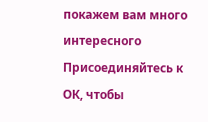покажем вам много интересного
Присоединяйтесь к ОК, чтобы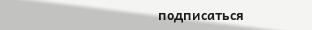подписаться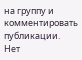на группу и комментировать публикации.
Нет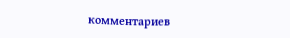комментариев